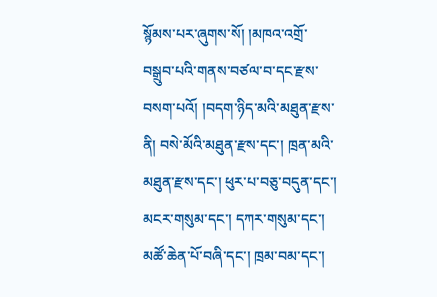སྙོམས་པར་ཞུགས་སོ། །མཁའ་འགྲོ་བསྒྲུབ་པའི་གནས་བཙལ་བ་དང་རྫས་བསག་པའོ། །བདག་ཉིད་མའི་མཐུན་རྫས་ནི། བསེ་མོའི་མཐུན་རྫས་དང་། ཁྲན་མའི་མཐུན་རྫས་དང་། ཕུར་པ་བཅུ་བདུན་དང་། མངར་གསུམ་དང་། དཀར་གསུམ་དང་། མཚོ་ཆེན་པོ་བཞི་དང་། ཁྲམ་བམ་དང་།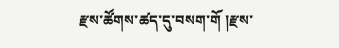རྫས་ཚོགས་ཚད་དུ་བསག་གོ །རྫས་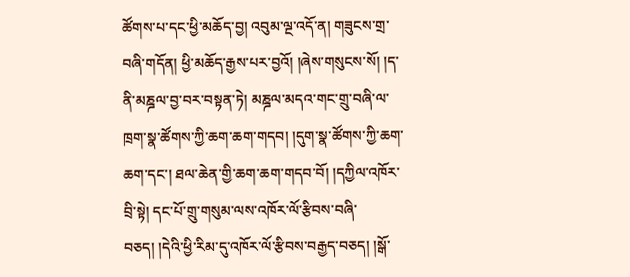ཚོགས་པ་དང་ཕྱི་མཆོད་བྱ། འབུམ་ལྔ་འདོ་ན། གཟུངས་གྲ་བཞི་གདོན། ཕྱི་མཆོད་རྒྱས་པར་བྱའོ། །ཞེས་གསུངས་སོ། །ད་ནི་མཎྜལ་བྱ་བར་བསྟན་ཏེ། མཎྜལ་མདའ་གང་གྲུ་བཞི་ལ་ཁྲག་སྣ་ཚོགས་ཀྱི་ཆག་ཆག་གདབ། །དུག་སྣ་ཚོགས་ཀྱི་ཆག་ཆག་དང་། ཐལ་ཆེན་གྱི་ཆག་ཆག་གདབ་བོ། །དཀྱིལ་འཁོར་བྲི་སྟེ། དང་པོ་གྲུ་གསུམ་ལས་འཁོར་ལོ་རྩིབས་བཞི་བཅད། །དེའི་ཕྱི་རིམ་དུ་འཁོར་ལོ་རྩིབས་བརྒྱད་བཅད། །སྒོ་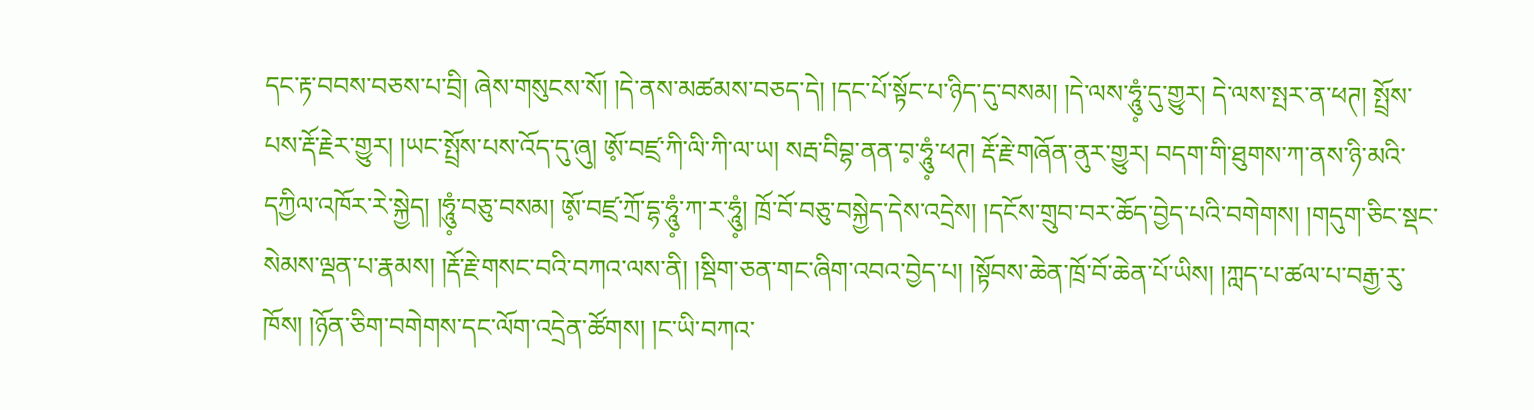དང་རྟ་བབས་བཅས་པ་བྲི། ཞེས་གསུངས་སོ། །དེ་ནས་མཚམས་བཅད་དེ། །དང་པོ་སྟོང་པ་ཉིད་དུ་བསམ། །དེ་ལས་ཧཱུཾ༷་དུ་གྱུར། དེ་ལས་སྤར་ན་ཕཊ། སྤྲོས་པས་རྡོ་རྗེར་གྱུར། །ཡང་སྤྲོས་པས་འོད་དུ་ཞུ། ཨོ༷་བཛྲ་ཀི་ལི་ཀི་ལ་ཡ། སརྦ་བིབྷ་ནན་བ༷་ཧཱུཾ༷་ཕཊ། རྡོ་རྗེ་གཞོན་ནུར་གྱུར། བདག་གི་ཐུགས་ཀ་ནས་ཉི་མའི་དཀྱིལ་འཁོར་རེ་སྐྱེད། །ཧཱུཾ༷་བཅུ་བསམ། ཨོ༷་བཛྲ་ཀྲོ་དྷ་ཧཱུཾ༷་ཀ་ར་ཧཱུཾ༷། ཁྲོ་བོ་བཅུ་བསྐྱེད་དེས་འདྲེས། །དངོས་གྲུབ་བར་ཆོད་བྱེད་པའི་བགེགས། །གདུག་ཅིང་སྡང་སེམས་ལྡན་པ་རྣམས། །རྡོ་རྗེ་གསང་བའི་བཀའ་ལས་ནི། །སྡིག་ཅན་གང་ཞིག་འབའ་བྱེད་པ། །སྟོབས་ཆེན་ཁྲོ་བོ་ཆེན་པོ་ཡིས། །ཀླད་པ་ཚལ་པ་བརྒྱ་རུ་ཁོས། །ཉོན་ཅིག་བགེགས་དང་ལོག་འདྲེན་ཚོགས། །ང་ཡི་བཀའ་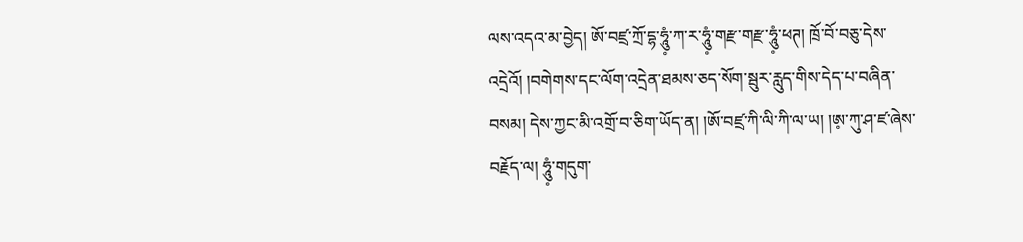ལས་འདའ་མ་བྱེད། ཨོ་བཛྲ་ཀྲོ་དྷ་ཧཱུཾ༷་ཀ་ར་ཧཱུཾ༷་གརྫ་གརྫ་ཧཱུཾ༷་ཕཊ། ཁྲོ་བོ་བཅུ་དེས་འདྲེའོ། །བགེགས་དང་ལོག་འདྲེན་ཐམས་ཅད་སོག་སྦུར་རླུད་གིས་དེད་པ་བཞིན་བསམ། དེས་ཀྱང་མི་འགྲོ་བ་ཅིག་ཡོད་ན། །ཨོ་བཛྲ་ཀི་ལི་ཀི་ལ་ཡ། །ཨ༷་ཀུ་ཤ་ཛ་ཞེས་བརྗོད་ལ། ཧཱུཾ༷་གདུག་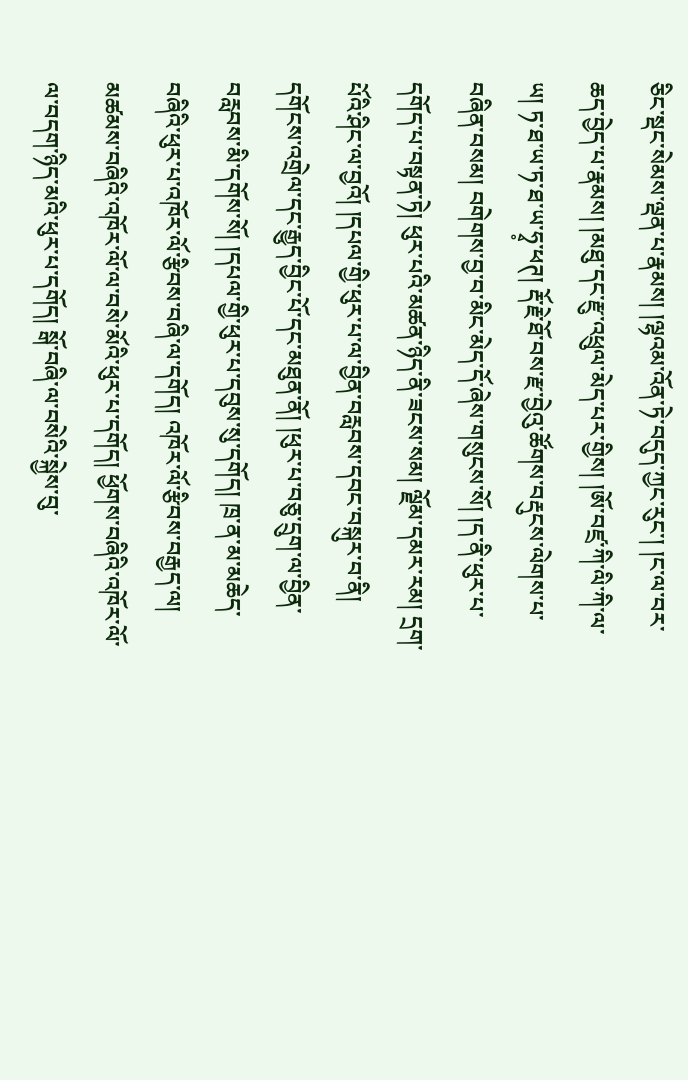ཅིང་སྡང་སེམས་ལྡན་པ་རྣམས། །ལྷའམ་འོན་ཏེ་བདུད་ཀྱང་རུང་། །ང་ལ་བར་ཆད་བྱེད་པ་རྣམས། །མཐུ་དང་རྫུ་འཕྲུལ་མེད་པར་གྱིས། །ཨོ་བཛྲ་ཀི་ལི་ཀི་ལ་ཡ། ཏ་ཐ་ཡ་ཏ་ཐ་ཡ་ཧྭ༷་ཕཊ། རྡོ་རྗེ་ཐོ་བས་རྫ་བྱེའུ་ཚོགས་བརྡུངས་ལེགས་པ་བཞིན་བསམ། བགེགས་བྱ་བ་མིང་མེད་དོ་ཞེས་གསུངས་སོ། །ད་ནི་ཕུར་པ་དགོད་པ་བསྟན་ཏེ། ཕུར་པའི་མཚན་ཉིད་ནི་ཟངས་སམ། ལྗོམ་དམར་རམ། དྲག་པོའི་ཤིང་ལ་བྱའོ། །དཔལ་གྱི་ཕུར་པ་ལ་བྱིན་བརླབས་དབང་བསྐུར་བ་ནི། དགོངས་འགྲེལ་དང་རྒྱུད་བྱིང་པོ་དང་མཐུན་ནོ། །ཕུར་པ་བཅུ་དྲུག་ལ་བྱིན་བརླབས་མི་དགོས་སོ། །དཔལ་གྱི་ཕུར་པ་དབུས་སུ་དགོད། ཁྲ་ན་མ་མཆེད་བཞིའི་ཕུར་པ་འཁོར་ལོ་རྩིབས་བཞི་ལ་དགོད། འཁོར་ལོ་རྩིབས་བརྒྱད་ལ། མཚམས་བཞིའི་འཁོར་ལོ་ལ་བསེ་མོའི་ཕུར་པ་དགོད། ཕྱོགས་བཞིའི་འཁོར་ལོ་ལ་བདག་ཉིད་མའི་ཕུར་པ་དགོད། སྒོ་བཞི་ལ་བསེའི་སྐྱེས་བུ་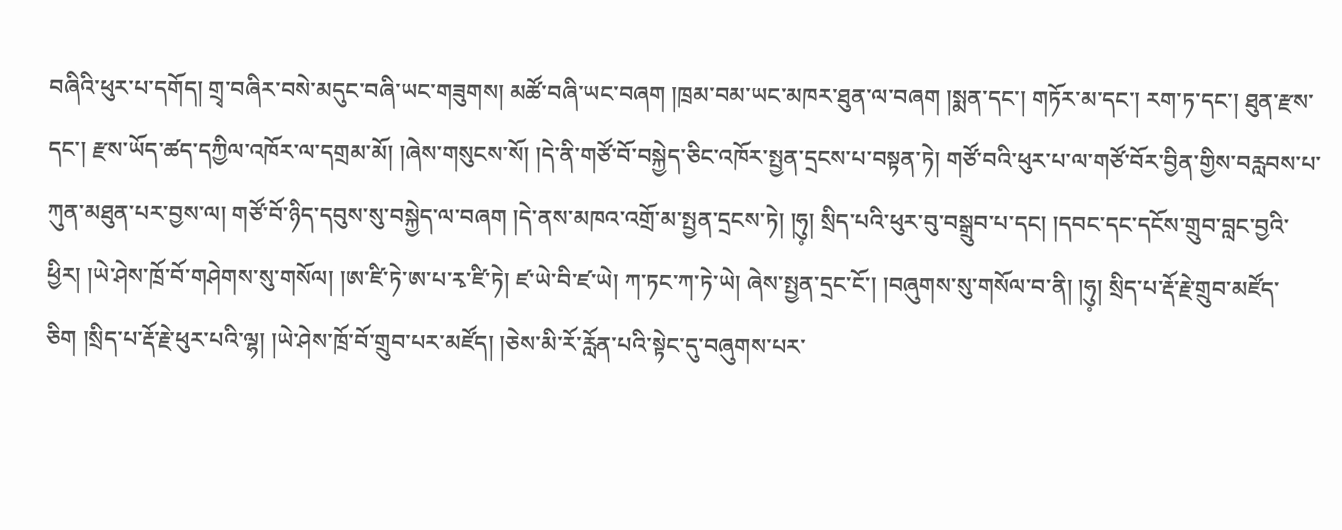བཞིའི་ཕུར་པ་དགོད། གྲྭ་བཞིར་བསེ་མདུང་བཞི་ཡང་གཟུགས། མཚོ་བཞི་ཡང་བཞག །ཁྲམ་བམ་ཡང་མཁར་ཐུན་ལ་བཞག །སྨན་དང་། གཏོར་མ་དང་། རག་ཏ་དང་། ཐུན་རྫས་དང་། རྫས་ཡོད་ཚད་དཀྱིལ་འཁོར་ལ་དགྲམ་མོ། །ཞེས་གསུངས་སོ། །དེ་ནི་གཙོ་བོ་བསྐྱེད་ཅིང་འཁོར་སྤྱན་དྲངས་པ་བསྟན་ཏེ། གཙོ་བའི་ཕུར་པ་ལ་གཙོ་བོར་བྱིན་གྱིས་བརླབས་པ་ཀུན་མཐུན་པར་བྱས་ལ། གཙོ་བོ་ཉིད་དབུས་སུ་བསྐྱེད་ལ་བཞག །དེ་ནས་མཁའ་འགྲོ་མ་སྤྱན་དྲངས་ཏེ། །ཧུ༷། སྲིད་པའི་ཕུར་བུ་བསྒྲུབ་པ་དང། །དབང་དང་དངོས་གྲུབ་བླང་བྱའི་ཕྱིར། །ཡེ་ཤེས་ཁྲོ་བོ་གཤེགས་སུ་གསོལ། །ཨ་ཛི་ཏེ་ཨ་པ་རྭ་ཛི་ཏེ། ཛ་ཡེ་བི་ཛ་ཡེ། ཀ་ཏང་ཀ་ཏེ་ཡེ། ཞེས་སྤྱན་དྲང་ངོ་། །བཞུགས་སུ་གསོལ་བ་ནི། །ཧུ༷། སྲིད་པ་རྡོ་རྗེ་གྲུབ་མཛོད་ཅིག །སྲིད་པ་རྡོ་རྗེ་ཕུར་པའི་ལྷ། །ཡེ་ཤེས་ཁྲོ་བོ་གྲུབ་པར་མཛོད། །ཅེས་མི་རོ་རློན་པའི་སྟེང་དུ་བཞུགས་པར་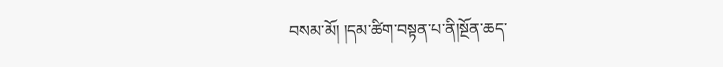བསམ་མོ། །དམ་ཚིག་བསྟན་པ་ནི།སྔོན་ཆད་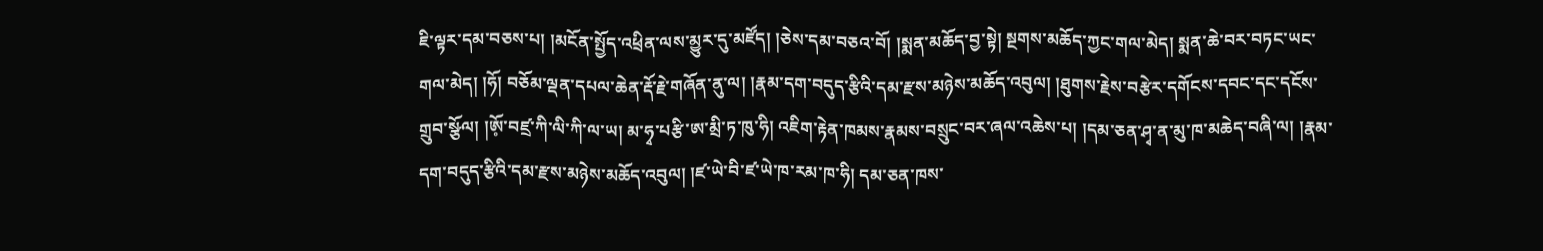ཇི་ལྟར་དམ་བཅས་པ། །མངོན་སྤྱོད་འཕྲིན་ལས་མྱུར་དུ་མཛོད། །ཅེས་དམ་བཅའ་བོ། །སྨན་མཆོད་བྱ་སྟེ། སྔགས་མཆོད་ཀྱང་གལ་མེད། སྨན་ཆེ་བར་བཏང་ཡང་གལ་མེད། །ཧོ། བཅོམ་ལྡན་དཔལ་ཆེན་རྡོ་རྗེ་གཞོན་ནུ་ལ། །རྣམ་དག་བདུད་རྩིའི་དམ་རྫས་མཉེས་མཆོད་འབུལ། །ཐུགས་རྗེས་བརྩེར་དགོངས་དབང་དང་དངོས་གྲུབ་སྩོལ། །ཨོ༷་བཛྲ་ཀི་ལི་ཀི་ལ་ཡ། མ་ཧྭ་པརྩི་ཨ་མྲི་ཏ་ཁུ་ཧི། འཇིག་རྟེན་ཁམས་རྣམས་བསྲུང་བར་ཞལ་འཆེས་པ། །དམ་ཅན་ཤྭ་ན་མུ་ཁ་མཆེད་བཞི་ལ། །རྣམ་དག་བདུད་རྩིའི་དམ་རྫས་མཉེས་མཆོད་འབུལ། །ཛ་ཡེ་བི་ཛ་ཡེ་ཁ་རམ་ཁ་ཧི། དམ་ཅན་ཁས་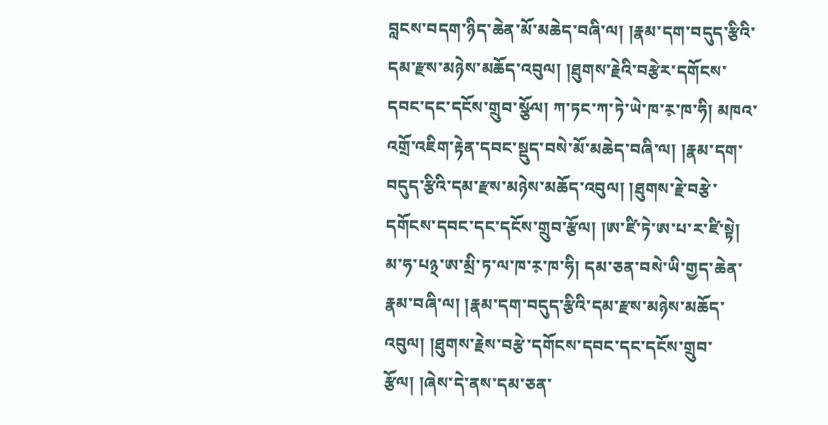བླངས་བདག་ཉིད་ཆེན་མོ་མཆེད་བཞི་ལ། །རྣམ་དག་བདུད་རྩིའི་དམ་རྫས་མཉེས་མཆོད་འབུལ། །ཐུགས་རྗེའི་བརྩེར་དགོངས་དབང་དང་དངོས་གྲུབ་སྩོལ། ཀ་ཏང་ཀ་ཏེ་ཡེ་ཁ་ར༷་ཁ་ཧི། མཁའ་འགྲོ་འཇིག་རྟེན་དབང་སྡུད་བསེ་མོ་མཆེད་བཞི་ལ། །རྣམ་དག་བདུད་རྩིའི་དམ་རྫས་མཉེས་མཆོད་འབུལ། །ཐུགས་རྗེ་བརྩེ་དགོངས་དབང་དང་དངོས་གྲུབ་རྩོལ། །ཨ་ཛི་ཏེ་ཨ་པ་ར་ཛི་སྟེ། མ་ཧ་པ྅་ཨ་མྲི་ཏ་ལ་ཁ་ར༷་ཁ་ཧི། དམ་ཅན་བསེ་ཡི་གྱད་ཆེན་རྣམ་བཞི་ལ། །རྣམ་དག་བདུད་རྩིའི་དམ་རྫས་མཉེས་མཆོད་འབུལ། །ཐུགས་རྗེས་བརྩེ་དགོངས་དབང་དང་དངོས་གྲུབ་རྩོལ། །ཞེས་དེ་ནས་དམ་ཅན་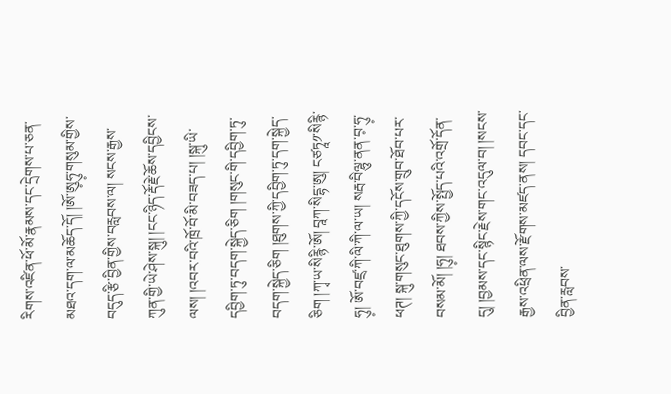རིགས་འཛིན་ཕོ་མོ་རྣམས་དང་དྲེགས་པ་ཅན་མཐའ་དག་ལ་མཆོད་དོ། །ཨོ་ཨུ༷ཧུ༷་གསུམ་གྱིས་བདུད་རྩི་བྱིན་གྱིས་བརླབས་ལ། སངས་རྒྱས་ཀུན་གྱི་ཡེ་ཤེས་སྐུ། །ངང་ཉིད་རྡོ་རྗེ་ཆོས་དབྱིངས་ལས། །འབར་བའི་ཁྲོ་བོ་མི་བཟད་པ། །སྐུ་ཡི་དབྱིག་ཏུ་བདག་སྐྱེད་ཅིག །གསུང་གི་དབྱིག་ཏུ་བདག་སྐྱེད་ཅིག །ཐུགས་ཀྱི་དབྱིག་ཏུ་དག་སྐྱེད་ཅིག །ཀྭ་ཡ་སིརྙི་ཨོ། བཱཀ་སིདྷ་ཨུ། ངཙཏཱ༡་སིརྙི་ཧུ༷། ཨོ་བཛྲ་ཀི་ལི་ཀི་ལ་ཡ། སརྦ་བིལྷུ་ནན་བ༷་ཧུ༷་ཕཊ། སྐུ་གསུང་ཐུགས་ཀྱི་དངོས་གྲུབ་ཐོབ་པར་བསམ་མོ། །ཧུ༷། ཐབས་ཀྱིས་སྤྱོད་པའི་འགྲོ་དོན་དུ། །བྱམས་དང་སྙིང་རྗེས་གང་འདུལ་བ། །སངས་རྒྱས་འཕྲིན་ལས་རྫོགས་མཛད་ནས། དབང་དང་བྱིན་རླབས་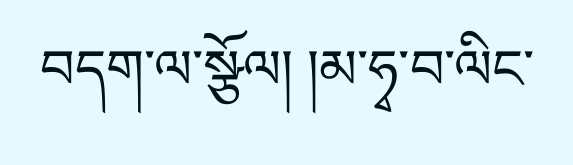བདག་ལ་སྩོལ། །མ་ཧྭ་བ་ལིང་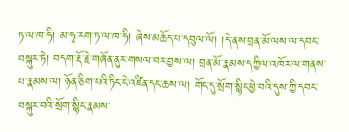ཏ་ལ་ཁ་ཧི། མ་ཧྭ་རག་ཏ་ལ་ཁ་ཧི། ཞེས་མཆོད་པ་དབུལ་ལོ། །དེ་ནས་བྲན་མོ་ལས་ལ་དབང་བསྐུར་ཏེ། བདག་རྡོ་རྗེ་གཞོན་ནུར་གསལ་བར་བྱས་ལ། བྲན་མོ་རྣམས་དཀྱིལ་འཁོར་ལ་གནས་པ་རྣམས་ལ། ཉོན་ཅིག་པའི་ཏིང་ངེ་འཛིན་དང་ཆས་ལ། གོང་དུ་སྲོག་སྙིང་ཕྱེ་བའི་དུས་ཀྱི་དབང་བསྐུར་བའི་སྲོག་སྙིང་རྣམས་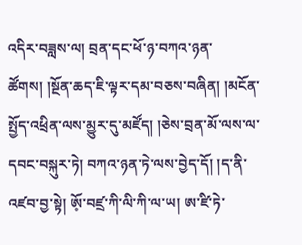འདིར་བཟླས་ལ། བྲན་དང་ཕོ་ཉ་བཀའ་ཉན་ཚོགས། །སྔོན་ཆད་ཇི་ལྟར་དམ་བཅས་བཞིན། །མངོན་སྤྱོད་འཕྲིན་ལས་མྱུར་དུ་མཛོད། །ཅེས་བྲན་མོ་ལས་ལ་དབང་བསྐུར་ཏེ། བཀའ་ཉན་ཏེ་ལས་བྱེད་དོ། །ད་ནི་འཛབ་བྱ་སྟེ། ཨོ༷་བཛྲ་ཀི་ལི་ཀི་ལ་ཡ། ཨ་ཛི་ཏེ་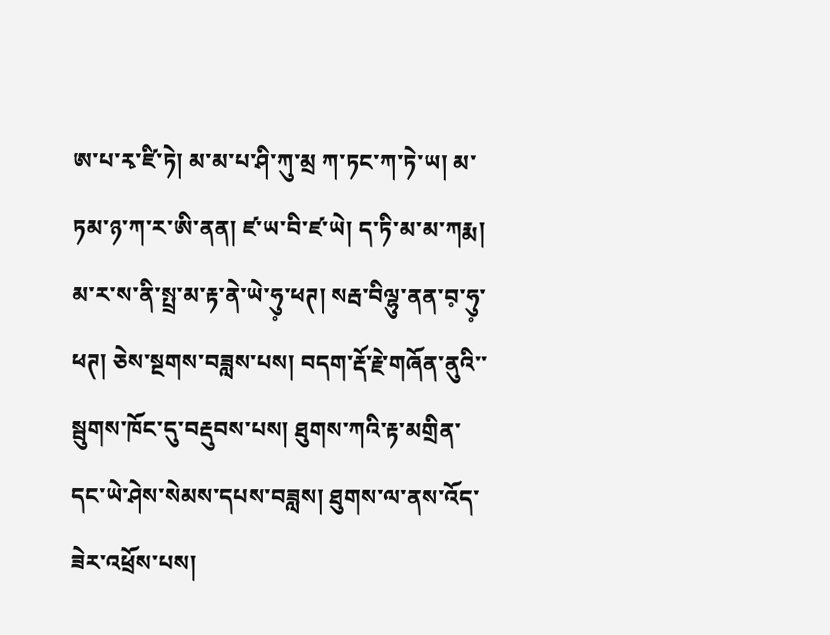ཨ་པ་རྭ་ཛི་ཏེ། མ་མ་པ་ཤི་ཀུ་མྲ ཀ་ཏང་ཀ་ཏེ་ཡ། མ་ཏམ་ཉ་ཀ་ར་ཨི་ནན། ཛ་ཡ་བི་ཛ་ཡེ། ད་ཏི་མ་མ་ཀརྨ། མ་ར་ས་ནི་སྤྲ་མ་རྟ་ནེ་ཡེ་ཧུ༷་ཕཊ། སརྦ་བིལྷུ་ནན་བ༷་ཧུ༷་ཕཊ། ཅེས་སྔགས་བཟླས་པས། བདག་རྡོ་རྗེ་གཞོན་ནུའི་་སྦུགས་ཁོང་དུ་བརྡུབས་པས། ཐུགས་ཀའི་རྟ་མགྲིན་དང་ཡེ་ཤེས་སེམས་དཔས་བཟླས། ཐུགས་ལ་ནས་འོད་ཟེར་འཕྲོས་པས།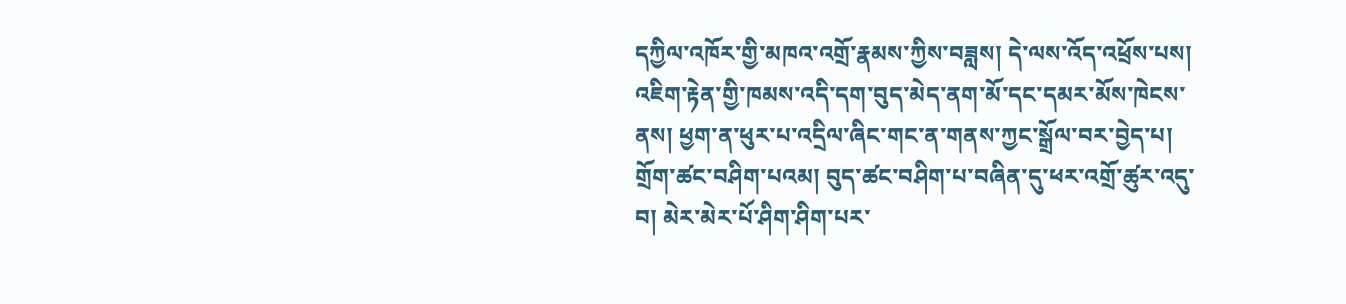དཀྱིལ་འཁོར་གྱི་མཁའ་འགྲོ་རྣམས་ཀྱིས་བཟླས། དེ་ལས་འོད་འཕྲོས་པས། འཇིག་རྟེན་གྱི་ཁམས་འདི་དག་བུད་མེད་ནག་མོ་དང་དམར་མོས་ཁེངས་ནས། ཕྱག་ན་ཕུར་པ་འདྲིལ་ཞིང་གང་ན་གནས་ཀྱང་སྒྲོལ་བར་བྱེད་པ། གྲོག་ཚང་བཤིག་པའམ། བུད་ཚང་བཤིག་པ་བཞིན་དུ་ཕར་འགྲོ་ཚུར་འདུ་བ། མེར་མེར་པོ་ཤིག་ཤིག་པར་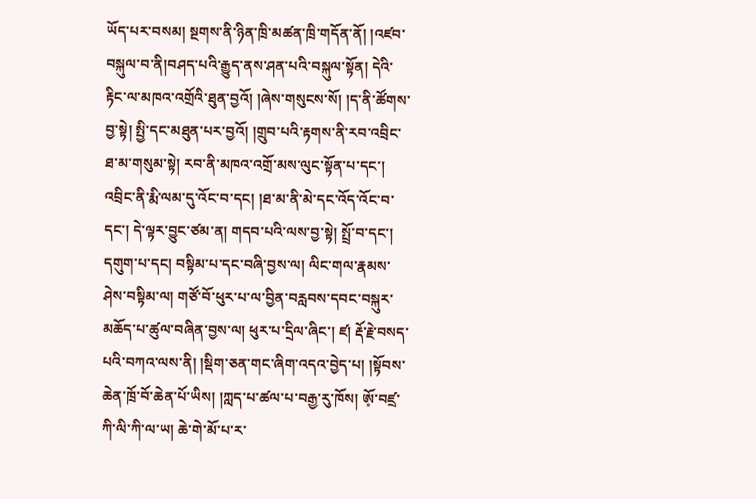ཡོད་པར་བསམ། སྔགས་ནི་ཉིན་ཁྲི་མཚན་ཁྲི་གདོན་ནོ། །འཛབ་བསྐུལ་བ་ནི།བཤད་པའི་རྒྱུད་ནས་ཤན་པའི་བསྐུལ་སྟོན། དེའི་རྟིང་ལ་མཁའ་འགྲོའི་ཐུན་བྱའོ། །ཞེས་གསུངས་སོ། །ད་ནི་ཚོགས་བྱ་སྟེ། སྤྱི་དང་མཐུན་པར་བྱའོ། །གྲུབ་པའི་རྟགས་ནི་རབ་འབྲིང་ཐ་མ་གསུམ་སྟེ། རབ་ནི་མཁའ་འགྲོ་མས་ལུང་སྟོན་པ་དང་། འབྲིང་ནི་རྨི་ལམ་དུ་འོང་བ་དང། །ཐ་མ་ནི་མེ་དང་འོད་འོང་བ་དང་། དེ་ལྟར་བྱུང་ཙམ་ན། གདབ་པའི་ལས་བྱ་སྟེ། སྤྲོ་བ་དང་། དགུག་པ་དང། བསྟིམ་པ་དང་བཞི་བྱས་ལ། ལིང་གལ་རྣམས་ཤེས་བསྟིམ་ལ། གཙོ་བོ་ཕུར་པ་ལ་བྱིན་བརླབས་དབང་བསྐུར་མཆོད་པ་ཚུལ་བཞིན་བྱས་ལ། ཕུར་པ་དྲིལ་ཞིང་། ཛ། རྡོ་རྗེ་བསད་པའི་བཀའ་ལས་ནི། །སྡིག་ཅན་གང་ཞིག་འདའ་བྱེད་པ། །སྟོབས་ཆེན་ཁྲོ་བོ་ཆེན་པོ་ཡིས། །ཀླད་པ་ཚལ་པ་བརྒྱ་རུ་ཁོས། ཨོ༷་བཛྲ་ཀི་ལི་ཀི་ལ་ཡ། ཆེ་གེ་མོ་པ་ར་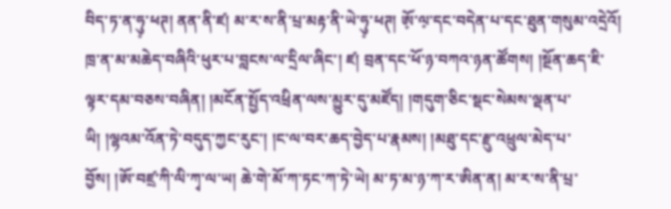བིད་ཏ་ན་ཧུ༷་ཕཊ། ནན་ནི་ཛ། མ་ར་ས་ནི་པྲ་མརྟ་ནི་ཡེ་ཧུ༷་ཕཊ། ཨོ༷་ལ༷་དང་བདེན་པ་དང་ཐུན་གསུམ་འདྲེའོ། ཁྲ་ན་མ་མཆེད་བཞིའི་ཕུར་པ་བླངས་ལ་དྲིལ་ཞིང་། ཛ། བྲན་དང་ཕོ་ཉ་བཀའ་ཉན་ཚོགས། །སྔོན་ཆད་ཇི་ལྟར་དམ་བཅས་བཞིན། །མངོན་སྤྱོད་འཕྲིན་ལས་མྱུར་དུ་མཛོད། །གདུག་ཅིང་སྡང་སེམས་ལྡན་པ་ཡི། །ལྷའམ་འོན་ཏེ་བདུད་ཀྱང་རུང་། །ང་ལ་བར་ཆད་བྱེད་པ་རྣམས། །མཐུ་དང་རྫུ་འཕྲུལ་མེད་པ་བྱོས། །ཨོ་བཛྲ་ཀི་ལི་ཀྭ་ལ་ཡ། ཆེ་གེ་མོ་ཀ་ཏང་ཀ་ཏེ་ཡེ། མ་ཏ་མ་ཉ་ཀ་ར་ཨིན་ན། མ་ར་ས་ནི་པྲ་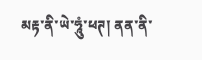མརྟ་ནི་ཡེ་ཧཱུཾ་ཕཊ། ནན་ནི་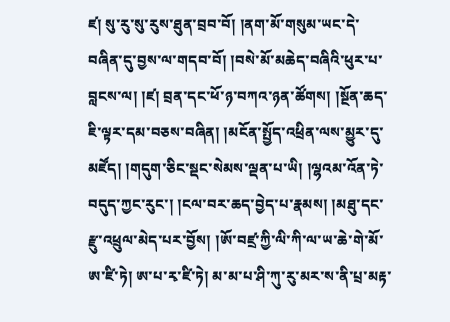ཛ། སུ་རུ་སུ་རུས་ཐུན་བྲབ་བོ། །ནག་མོ་གསུམ་ཡང་དེ་བཞིན་དུ་བྱས་ལ་གདབ་བོ། །བསེ་མོ་མཆེད་བཞིའི་ཕུར་པ་བླངས་ལ། །ཛ། བྲན་དང་ཕོ་ཉ་བཀའ་ཉན་ཚོགས། །སྔོན་ཆད་ཇི་ལྟར་དམ་བཅས་བཞིན། །མངོན་སྤྱོད་འཕྲིན་ལས་མྱུར་དུ་མཛོད། །གདུག་ཅིང་སྡང་སེམས་ལྡན་པ་ཡི། །ལྷའམ་འོན་ཏེ་བདུད་ཀྱང་རུང་། །ངལ་བར་ཆད་བྱེད་པ་རྣམས། །མཐུ་དང་རྫུ་འཕྲུལ་མེད་པར་བྱོས། །ཨོ་བཛྲ་ཀྱི་ལི་ཀི་ལ་ཡ་ཆེ་གེ་མོ་ཨ་ཛི་ཏེ། ཨ་པ་རྭ་ཛི་ཏེ། མ་མ་པ་ཤི་ཀུ་རུ་མར་ས་ནི་པྲ་མརྟ་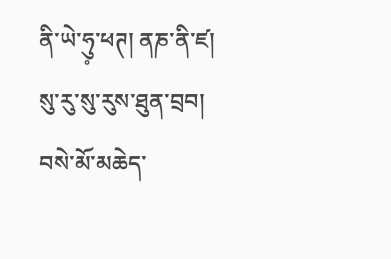ནི་ཡེ་ཧུ༷་ཕཊ། ནཎ་ནི་ཛ། སུ་རུ་སུ་རུས་ཐུན་བྲབ། བསེ་མོ་མཆེད་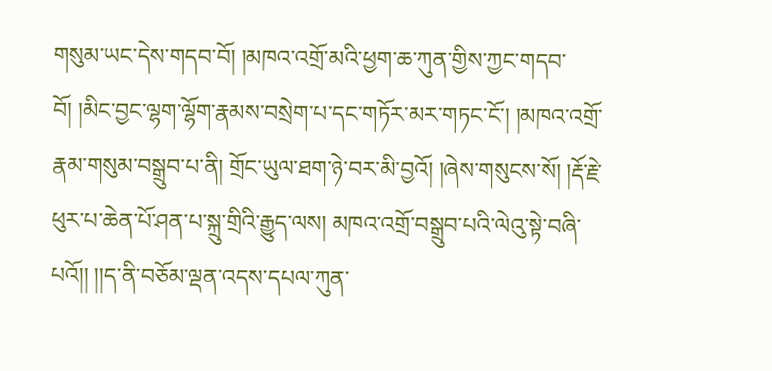གསུམ་ཡང་དེས་གདབ་བོ། །མཁའ་འགྲོ་མའི་ཕྱག་ཆ་ཀུན་གྱིས་ཀྱང་གདབ་བོ། །མིང་བྱང་ལྷག་ལྷོག་རྣམས་བསྲེག་པ་དང་གཏོར་མར་གཏང་ངོ་། །མཁའ་འགྲོ་རྣམ་གསུམ་བསྒྲུབ་པ་ནི། གྲོང་ཡུལ་ཐག་ཉེ་བར་མི་བྱའོ། །ཞེས་གསུངས་སོ། །རྡོ་རྗེ་ཕུར་པ་ཆེན་པོ་ཤན་པ་སྐྲུ་གྲིའི་རྒྱུད་ལས། མཁའ་འགྲོ་བསྒྲུབ་པའི་ལེའུ་སྟེ་བཞི་པའོ།། །།ད་ནི་བཅོམ་ལྡན་འདས་དཔལ་ཀུན་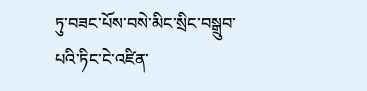ཏུ་བཟང་པོས་བསེ་མིང་སྲིང་བསྒྲུབ་པའི་ཏིང་ངེ་འཛིན་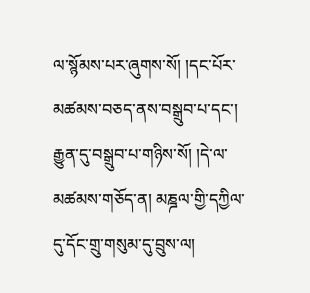ལ་སྙོམས་པར་ཞུགས་སོ། །དང་པོར་མཚམས་བཅད་ནས་བསྒྲུབ་པ་དང་། རྒྱུན་དུ་བསྒྲུབ་པ་གཉིས་སོ། །དེ་ལ་མཚམས་གཅོད་ན། མཎྜལ་གྱི་དཀྱིལ་དུ་དོང་གྲུ་གསུམ་དུ་བྲུས་ལ།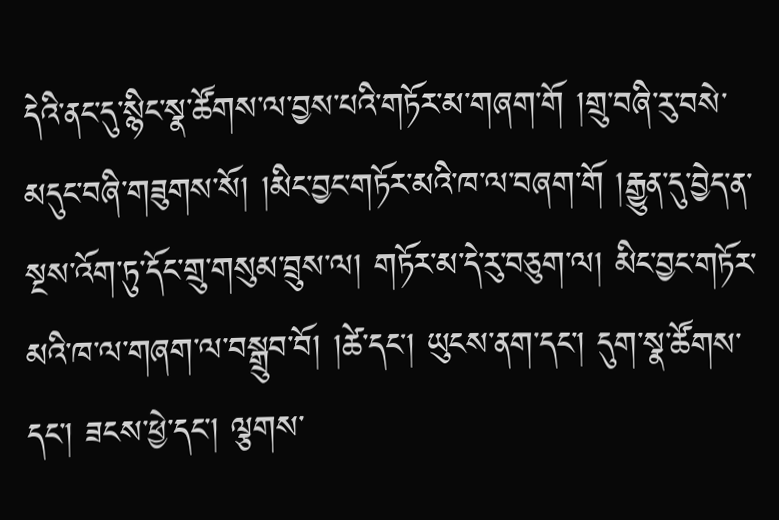དེའི་ནང་དུ་སྙིང་སྣ་ཚོགས་ལ་བྱས་པའི་གཏོར་མ་གཞག་གོ །གྲུ་བཞི་རུ་བསེ་མདུང་བཞི་གཟུགས་སོ། །མིང་བྱང་གཏོར་མའི་ཁ་ལ་བཞག་གོ །རྒྱུན་དུ་བྱེད་ན་སྔས་འོག་ཏུ་དོང་གྲུ་གསུམ་བྲུས་ལ། གཏོར་མ་དེ་རུ་བཅུག་ལ། མིང་བྱང་གཏོར་མའི་ཁ་ལ་གཞག་ལ་བསྒྲུབ་བོ། །ཚེ་དང། ཡུངས་ནག་དང་། དུག་སྣ་ཚོགས་དང་། ཟངས་ཕྱེ་དང་། ལྕགས་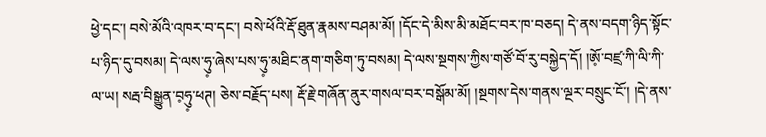ཕྱེ་དང་། བསེ་མོའི་འཁར་བ་དང་། བསེ་ཕོའི་རྡོ་ཐུན་རྣམས་བཤམ་མོ། །དོང་དེ་མིས་མི་མཐོང་བར་ཁ་བཅད། དེ་ནས་བདག་ཉིད་སྟོང་པ་ཉིད་དུ་བསམ། དེ་ལས་ཧུ༷་ཞེས་པས་ཧུ༷་མཐིང་ནག་གཅིག་ཏུ་བསམ། དེ་ལས་སྔགས་ཀྱིས་གཙོ་བོ་རུ་བསྐྱེད་དོ། །ཨོ༷་བཛྲ་ཀི་ལི་ཀི་ལ་ཡ། སརྦ་བིསྒྱུན་བ༷ཧུ༷་ཕཊ། ཅེས་བརྗོད་པས། རྡོ་རྗེ་གཞོན་ནུར་གསལ་བར་བསྒོམ་མོ། །སྔགས་དེས་གནས་ལྔར་བསྲུང་ངོ་། །དེ་ནས་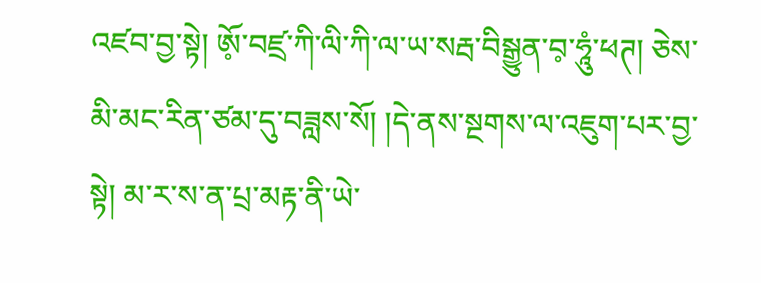འཛབ་བྱ་སྟེ། ཨོ༷་བཛྲ་ཀི་ལི་ཀི་ལ་ཡ་སརྦ་བིསྒྱུན་བ༷་ཧཱུཾ་ཕཊ། ཅེས་མི་མང་རིན་ཙམ་དུ་བཟླས་སོ། །དེ་ནས་སྔགས་ལ་འཇུག་པར་བྱ་སྟེ། མ་ར་ས་ན་པྲ་མརྟ་ནི་ཡེ་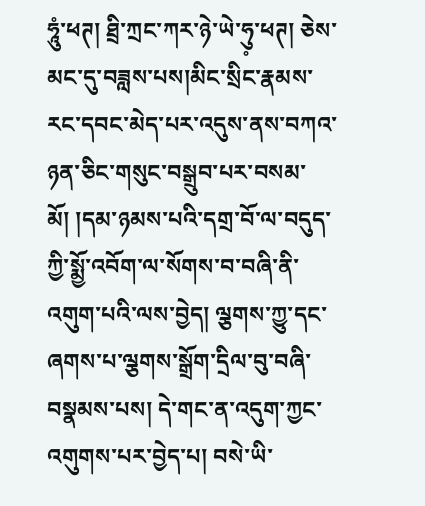ཧཱུཾ་ཕཊ། ཐྲི་ཀྲང་ཀར་ཉེ་ཡེ་ཧུ༷་ཕཊ། ཅེས་མང་དུ་བཟླས་པས།མིང་སྲིང་རྣམས་རང་དབང་མེད་པར་འདུས་ནས་བཀའ་ཉན་ཅིང་གསུང་བསྒྲུབ་པར་བསམ་མོ། །དམ་ཉམས་པའི་དགྲ་བོ་ལ་བདུད་ཀྱི་སྨྱོ་འབོག་ལ་སོགས་བ་བཞི་ནི་འགུག་པའི་ལས་བྱེད། ལྕགས་ཀྱུ་དང་ཞགས་པ་ལྕགས་སྒྲོག་དྲིལ་བུ་བཞི་བསྣམས་པས། དེ་གང་ན་འདུག་ཀྱང་འགུགས་པར་བྱེད་པ། བསེ་ཡི་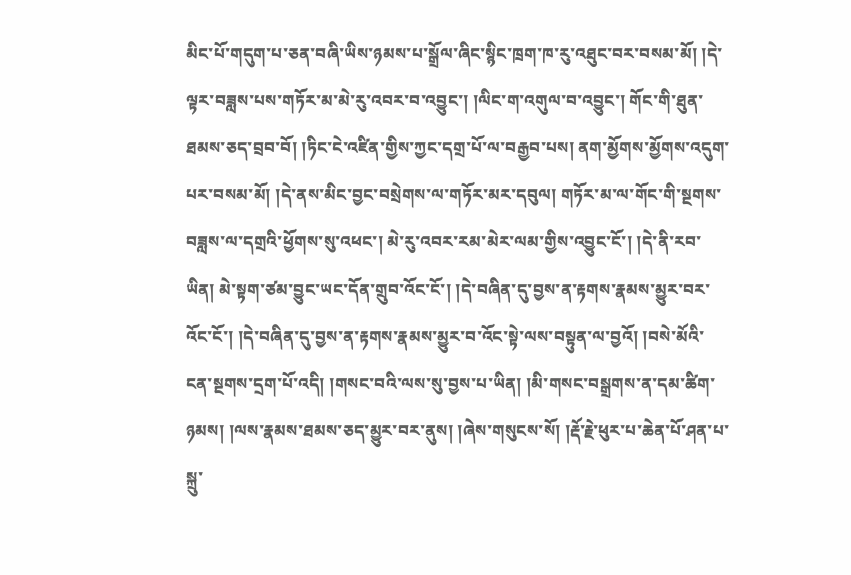མིང་པོ་གདུག་པ་ཅན་བཞི་ཡིས་ཉམས་པ་སྒྲོལ་ཞིང་སྙིང་ཁྲག་ཁ་རུ་འཐུང་བར་བསམ་མོ། །དེ་ལྟར་བཟླས་པས་གཏོར་མ་མེ་རུ་འབར་བ་འབྱུང་། །ལིང་ག་འགུལ་བ་འབྱུང་། གོང་གི་ཐུན་ཐམས་ཅད་བྲབ་བོ། །ཏིང་ངེ་འཛིན་གྱིས་ཀྱང་དགྲ་པོ་ལ་བརྒྱབ་པས། ནག་མྱོགས་མྱོགས་འདུག་པར་བསམ་མོ། །དེ་ནས་མིང་བྱང་བསྲེགས་ལ་གཏོར་མར་དབུལ། གཏོར་མ་ལ་གོང་གི་སྔགས་བཟླས་ལ་དགྲའི་ཕྱོགས་སུ་འཕང་། མེ་རུ་འབར་རམ་མེར་ལམ་གྱིས་འབྱུང་ངོ་། །དེ་ནི་རབ་ཡིན། མེ་སྟག་ཙམ་བྱུང་ཡང་དོན་གྲུབ་འོང་ངོ་། །དེ་བཞིན་དུ་བྱས་ན་རྟགས་རྣམས་མྱུར་བར་འོང་ངོ་། །དེ་བཞིན་དུ་བྱས་ན་རྟགས་རྣམས་མྱུར་བ་འོང་སྟེ་ལས་བསྟུན་ལ་བྱའོ། །བསེ་མོའི་ངན་སྔགས་དྲག་པོ་འདི། །གསང་བའི་ལས་སུ་བྱས་པ་ཡིན། །མི་གསང་བསྒྲགས་ན་དམ་ཚིག་ཉམས། །ལས་རྣམས་ཐམས་ཅད་མྱུར་བར་ནུས། །ཞེས་གསུངས་སོ། །རྡོ་རྗེ་ཕུར་པ་ཆེན་པོ་ཤན་པ་སྐྲུ་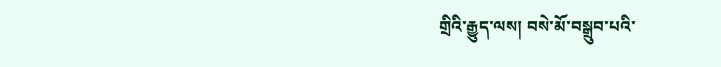གྲིའི་རྒྱུད་ལས། བསེ་མོ་བསྒྲུབ་པའི་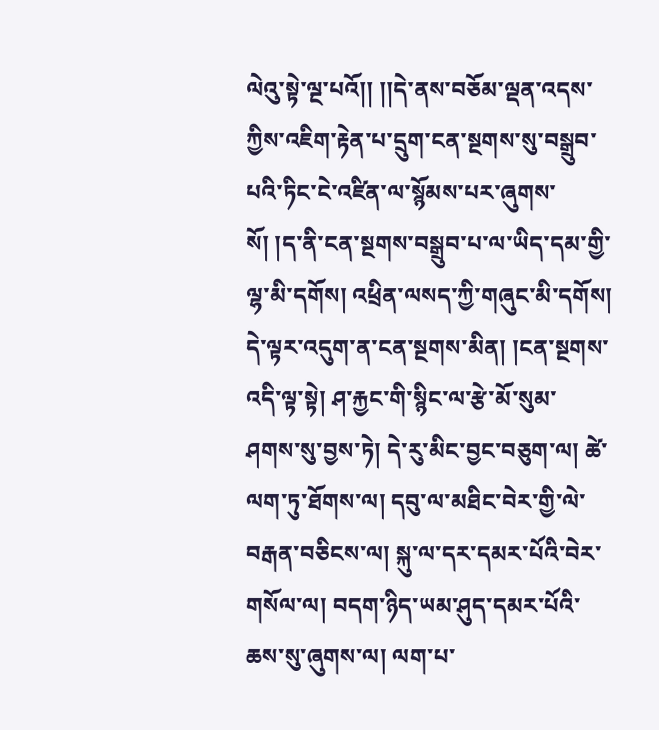ལེའུ་སྟེ་ལྔ་པའོ།། །།དེ་ནས་བཅོམ་ལྡན་འདས་ཀྱིས་འཇིག་རྟེན་པ་དྲུག་ངན་སྔགས་སུ་བསྒྲུབ་པའི་ཏིང་ངེ་འཛིན་ལ་སྙོམས་པར་ཞུགས་སོ། །ད་ནི་ངན་སྔགས་བསྒྲུབ་པ་ལ་ཡིད་དམ་གྱི་ལྷ་མི་དགོས། འཕྲིན་ལསད་ཀྱི་གཞུང་མི་དགོས། དེ་ལྟར་འདུག་ན་ངན་སྔགས་མིན། །ངན་སྔགས་འདི་ལྟ་སྟེ། ཤ་རྐྱང་གི་སྙིང་ལ་རྩེ་མོ་སུམ་ཤགས་སུ་བྱས་ཏེ། དེ་རུ་མིང་བྱང་བཅུག་ལ། ཚེ་ལག་ཏུ་ཐོགས་ལ། དབུ་ལ་མཐིང་བེར་གྱི་ལེ་བརྒན་བཅིངས་ལ། སྐུ་ལ་དར་དམར་པོའི་བེར་གསོལ་ལ། བདག་ཉིད་ཡམ་ཤུད་དམར་པོའི་ཆས་སུ་ཞུགས་ལ། ལག་པ་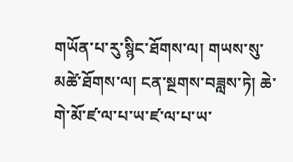གཡོན་པ་རུ་སྙིང་ཐོགས་ལ། གཡས་སུ་མཚེ་ཐོགས་ལ། ངན་སྔགས་བཟླས་ཏེ། ཆེ་གེ་མོ་ཛ་ལ་པ་ཡ་ཛ་ལ་པ་ཡ་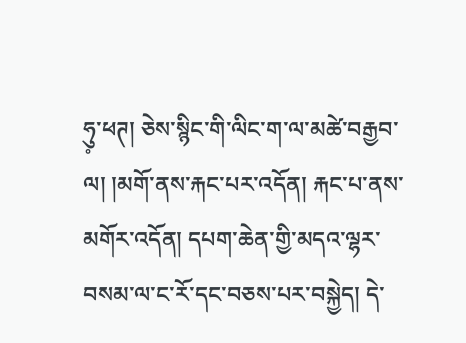ཧུ༷་ཕཊ། ཅེས་སྙིང་གི་ལིང་ག་ལ་མཚེ་བརྒྱབ་ལ། །མགོ་ནས་རྐང་པར་འདོན། རྐང་པ་ནས་མགོར་འདོན། དཔག་ཆེན་གྱི་མདའ་ལྷར་བསམ་ལ་ང་རོ་དང་བཅས་པར་བསྐྱེད། དེ་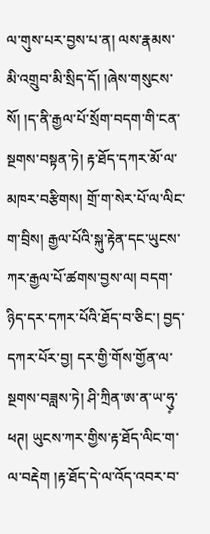ལ་གུས་པར་བྱས་པ་ན། ལས་རྣམས་མི་འགྲུབ་མི་སྲིད་དོ། །ཞེས་གསུངས་སོ། །ད་ནི་རྒྱལ་པོ་སྲོག་བདག་གི་ངན་སྔགས་བསྟན་ཏེ། རྟ་ཐོད་དཀར་མོ་ལ་མཁར་བརྩིགས། གྲོ་ག་སེར་པོ་ལ་ལིང་ག་བྲིས། རྒྱལ་པོའི་སྐུ་རྟེན་དང་ཡུངས་ཀར་རྒྱལ་པོ་ཚགས་བྱས་ལ། བདག་ཉིད་དར་དཀར་པོའི་ཐོད་བ་ཅིང་། བྱད་དཀར་པོར་བྱ། དར་གྱི་གོས་གྱོན་ལ་སྔགས་བཟླས་ཏེ། ཤི་ཀྲིན་ཨ་ན་ཡ་ཧུ༷་ཕཊ། ཡུངས་ཀར་གྱིས་རྟ་ཐོད་ལིང་ག་ལ་བརྡེག །རྟ་ཐོད་དེ་ལ་འོད་འབར་བ་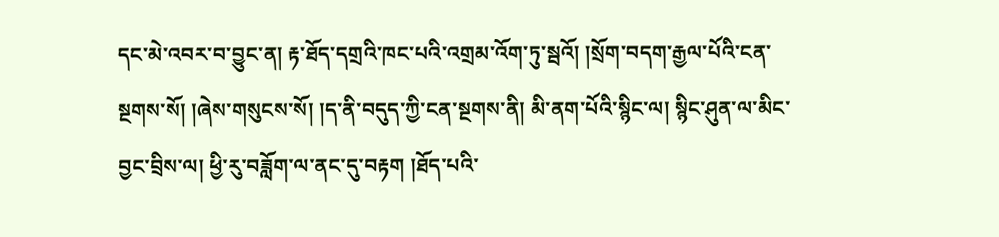དང་མེ་འབར་བ་བྱུང་ན། རྟ་ཐོད་དགྲའི་ཁང་པའི་འགྲམ་འོག་ཏུ་སྦའོ། །སྲོག་བདག་རྒྱལ་པོའི་ངན་སྔགས་སོ། །ཞེས་གསུངས་སོ། །ད་ནི་བདུད་ཀྱི་ངན་སྔགས་ནི། མི་ནག་པོའི་སྙིང་ལ། སྙིང་ཤུན་ལ་མིང་བྱང་བྲིས་ལ། ཕྱི་རུ་བཟློག་ལ་ནང་དུ་བརྟག །ཐོད་པའི་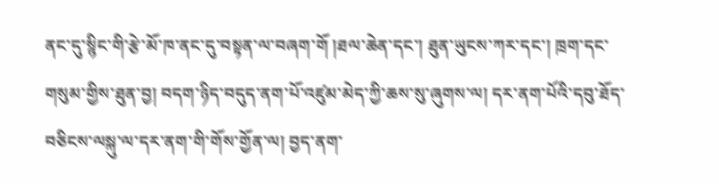ནང་དུ་སྙིང་གི་རྩེ་མོ་ཁ་ནང་དུ་བསྟན་ལ་བཞག་གོ །ཐལ་ཆེན་དང་། ཐུན་ཡུངས་ཀར་དང་། ཁྲག་དང་གསུམ་གྱིས་ཐུན་བྱ། བདག་ཉིད་བདུད་ནག་པོ་འཛུམ་མེད་ཀྱི་ཆས་སུ་ཞུགས་ལ། དར་ནག་པོའི་དབུ་ཐོད་བཅིངས་ལསྐུ་ལ་དར་ནག་གི་གོས་གྱོན་ལ། བྱད་ནག་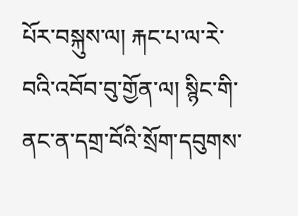པོར་བསྐུས་ལ། རྐང་པ་ལ་རེ་བའི་འབོབ་བུ་གྱོན་ལ། སྙིང་གི་ནང་ན་དགྲ་བོའི་སྲོག་དབུགས་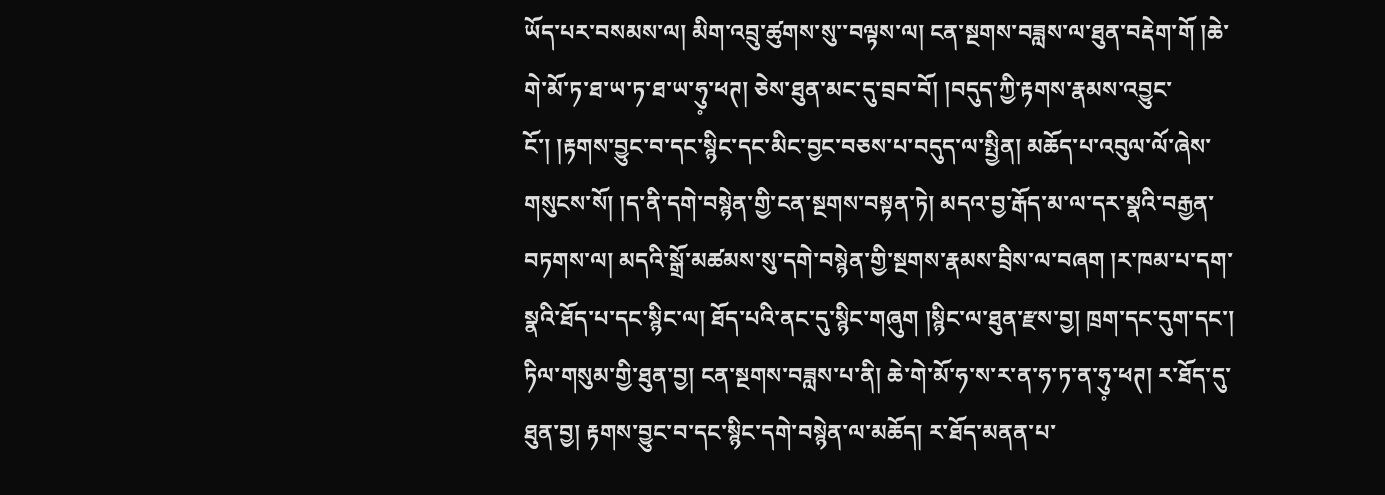ཡོད་པར་བསམས་ལ། མིག་འབྲུ་ཚུགས་སུ་་བལྟས་ལ། ངན་སྔགས་བཟླས་ལ་ཐུན་བརྡེག་གོ །ཆེ་གེ་མོ་ཏ་ཐ་ཡ་ཏ་ཐ་ཡ་ཧུ༷་ཕཊ། ཅེས་ཐུན་མང་དུ་བྲབ་བོ། །བདུད་ཀྱི་རྟགས་རྣམས་འབྱུང་ངོ་། །རྟགས་བྱུང་བ་དང་སྙིང་དང་མིང་བྱང་བཅས་པ་བདུད་ལ་སྤྱིན། མཆོད་པ་འབུལ་ལོ་ཞེས་གསུངས་སོ། །ད་ནི་དགེ་བསྙེན་གྱི་ངན་སྔགས་བསྟན་ཏེ། མདའ་བྱ་རྒོད་མ་ལ་དར་སྣའི་བརྒྱན་བཏགས་ལ། མདའི་སྒྲོ་མཚམས་སུ་དགེ་བསྙེན་གྱི་སྔགས་རྣམས་བྲིས་ལ་བཞག །ར་ཁམ་པ་དག་སྣའི་ཐོད་པ་དང་སྙིང་ལ། ཐོད་པའི་ནང་དུ་སྙིང་གཞུག །སྙིང་ལ་ཐུན་རྫས་བྱ། ཁྲག་དང་དུག་དང་། ཏིལ་གསུམ་གྱི་ཐུན་བྱ། ངན་སྔགས་བཟླས་པ་ནི། ཆེ་གེ་མོ་ཧ་ས་ར་ན་ཧ་ཏ་ན་ཧུ༷་ཕཊ། ར་ཐོད་དུ་ཐུན་བྱ། རྟགས་བྱུང་བ་དང་སྙིང་དགེ་བསྙེན་ལ་མཆོད། ར་ཐོད་མནན་པ་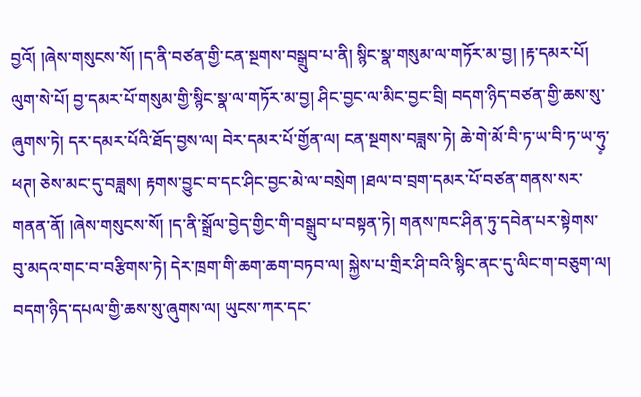བྱའོ། །ཞེས་གསུངས་སོ། །ད་ནི་བཙན་གྱི་ངན་སྔགས་བསྒྲུབ་པ་ནི། སྙིང་སྣ་གསུམ་ལ་གཏོར་མ་བྱ། །རྟ་དམར་པོ། ལུག་སེ་པོ། བྱ་དམར་པོ་གསུམ་གྱི་སྙིང་སྣ་ལ་གཏོར་མ་བྱ། ཤིང་བྱང་ལ་མིང་བྱང་བྲི། བདག་ཉིད་བཙན་གྱི་ཆས་སུ་ཞུགས་ཏེ། དར་དམར་པོའི་ཐོད་བྱས་ལ། བེར་དམར་པོ་གྱོན་ལ། ངན་སྔགས་བཟླས་ཏེ། ཆེ་གེ་མོ་བི་ཏ་ཡ་བི་ཏ་ཡ་ཧུ༷་ཕཊ། ཅེས་མང་དུ་བཟླས། རྟགས་བྱུང་བ་དང་ཤིང་བྱང་མེ་ལ་བསྲེག །ཐལ་བ་བྲག་དམར་པོ་བཙན་གནས་སར་གནན་ནོ། །ཞེས་གསུངས་སོ། །ད་ནི་སྒྲོལ་བྱེད་གྱིང་གི་བསྒྲུབ་པ་བསྟན་ཏེ། གནས་ཁང་ཤིན་ཏུ་དབེན་པར་སྟེགས་བུ་མདའ་གང་བ་བརྩིགས་ཏེ། དེར་ཁྲག་གི་ཆག་ཆག་བཏབ་ལ། སྐྱེས་པ་གྲིར་ཤི་བའི་སྙིང་ནང་དུ་ལིང་ག་བཅུག་ལ། བདག་ཉིད་དཔལ་གྱི་ཆས་སུ་ཞུགས་ལ། ཡུངས་ཀར་དང་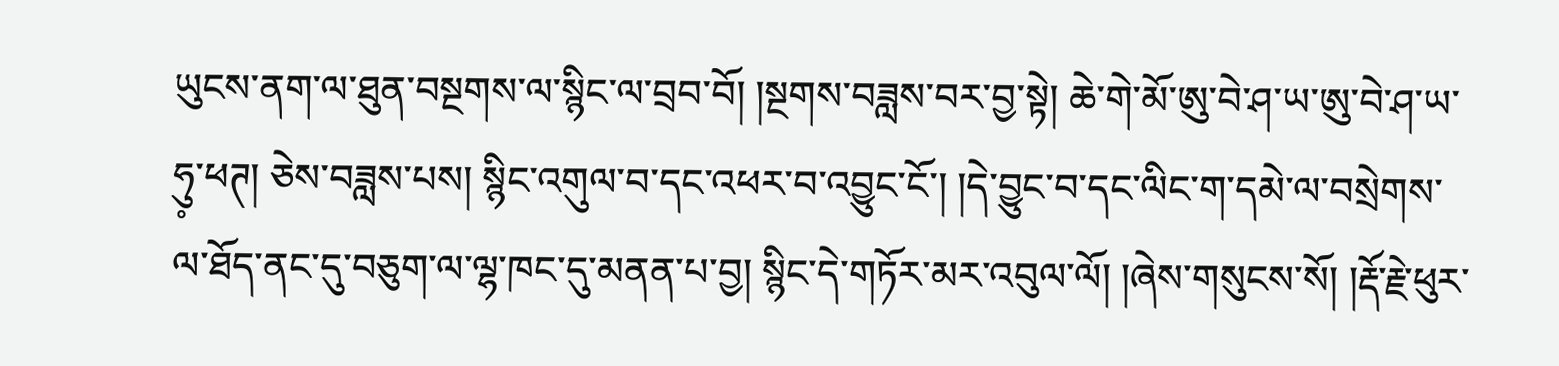ཡུངས་ནག་ལ་ཐུན་བསྔགས་ལ་སྙིང་ལ་བྲབ་བོ། །སྔགས་བཟླས་བར་བྱ་སྟེ། ཆེ་གེ་མོ་ཨུ་བེ་ཤ་ཡ་ཨུ་བེ་ཤ་ཡ་ཧུ༷་ཕཊ། ཅེས་བཟླས་པས། སྙིང་འགུལ་བ་དང་འཕར་བ་འབྱུང་ངོ་། །དེ་བྱུང་བ་དང་ལིང་ག་དམེ་ལ་བསྲེགས་ལ་ཐོད་ནང་དུ་བཅུག་ལ་ལྷ་ཁང་དུ་མནན་པ་བྱ། སྙིང་དེ་གཏོར་མར་འབུལ་ལོ། །ཞེས་གསུངས་སོ། །རྡོ་རྗེ་ཕུར་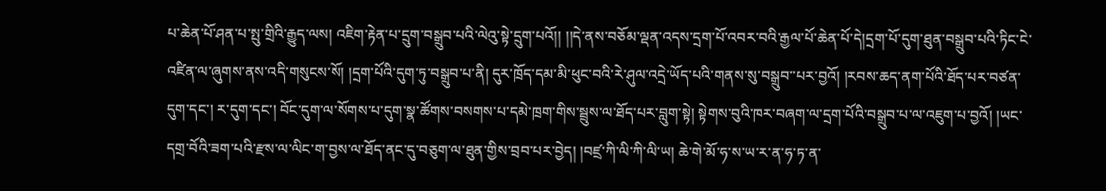པ་ཆེན་པོ་ཤན་པ་སྤུ་གྲིའི་རྒྱུད་ལས། འཇིག་རྟེན་པ་དྲུག་བསྒྲུབ་པའི་ལེའུ་སྟེ་དྲུག་པའོ།། །།དེ་ནས་བཅོམ་ལྡན་འདས་དྲག་པོ་འབར་བའི་རྒྱལ་པོ་ཆེན་པོ་དེ།དྲག་པོ་དུག་ཐུན་བསྒྲུབ་པའི་ཏིང་ངེ་འཛིན་ལ་ཞུགས་ནས་འདི་གསུངས་སོ། །དྲག་པོའི་དུག་ཏུ་བསྒྲུབ་པ་ནི། དུར་ཁྲོད་དམ་མི་ཕུང་བའི་རེ་ཤུལ་འདྲེ་ཡོད་པའི་གནས་སུ་བསྒྲུབ་་པར་བྱའོ། །རབས་ཆད་ནག་པོའི་ཐོད་པར་བཙན་དུག་དང་། ར་དུག་དང་། བོང་དུག་ལ་སོགས་པ་དུག་སྣ་ཚོགས་བསགས་པ་དམེ་ཁྲག་གིས་སྦྲུས་ལ་ཐོད་པར་བླུག་སྟེ། སྟེགས་བུའི་ཁར་བཞག་ལ་དྲག་པོའི་བསྒྲུབ་པ་ལ་འཇུག་པ་བྱའོ། །ཡང་དགྲ་བོའི་ཟག་པའི་རྫས་ལ་ལིང་ག་བྱས་ལ་ཐོད་ནང་དུ་བཅུག་ལ་ཐུན་གྱིས་བྲབ་པར་བྱེད། །བཛྲ་ཀི་ལི་ཀི་ལི་ཡ། ཆེ་གེ་མོ་ཧ་ས་ཡ་ར་ན་ཧ་ཏ་ན་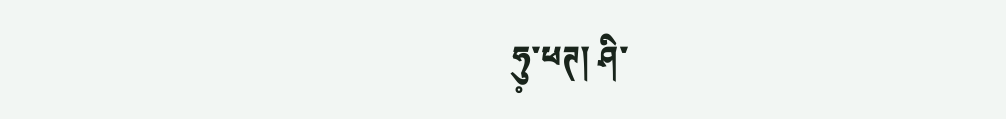ཧུ༷་ཕཊ། ཤི་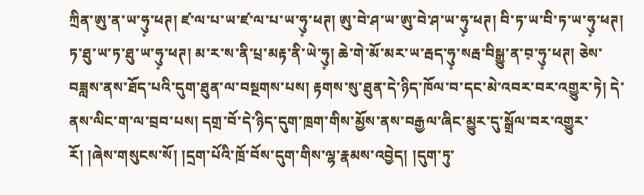ཀྲིན་ཨུ་ན་ཡ་ཧུ༷་ཕཊ། ཛ་ལ་པ་ཡ་ཛ་ལ་པ་ཡ་ཧུ༷་ཕཊ། ཨུ་བེ་ཤ་ཡ་ཨུ་བེ་ཤ་ཡ་ཧུ༷་ཕཊ། བི་ཏ་ཡ་བི་ཏ་ཡ་ཧུ༷་ཕཊ། ཏ་ཐུ་ཡ་ཏ་ཐུ་ཡ་ཧུ༷་ཕཊ། མ་ར་ས་ནི་པྲ་མརྟ་ནི་ཡེ་ཧུ༷། ཆེ་གེ་མོ་མར་ཡ་རྦད་ཧུ༷་སརྦ་བིསྒྱུ་ན་བ༷་ཧུ༷་ཕཊ། ཅེས་བཟླས་ནས་ཐོད་པའི་དུག་ཐུན་ལ་བསྔགས་པས། རྟགས་སུ་ཐུན་དེ་ཉིད་ཁོལ་བ་དང་མེ་འབར་བར་འགྱུར་ཏེ། དེ་ནས་ལིང་ག་ལ་བྲབ་པས། དགྲ་བོ་དེ་ཉིད་དུག་ཁྲག་གིས་མྱོས་ནས་བརྒྱལ་ཞིང་མྱུར་དུ་སྒྲོལ་བར་འགྱུར་རོ། །ཞེས་གསུངས་སོ། །དྲག་པོའི་ཁྲོ་བོས་དུག་གིས་ལྷ་རྣམས་འབྱེད། །དུག་ཏུ་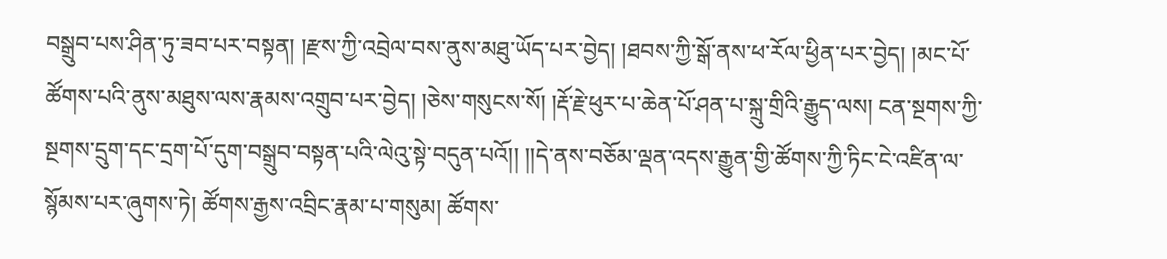བསྒྲུབ་པས་ཤིན་ཏུ་ཟབ་པར་བསྟན། །རྫས་ཀྱི་འབྲེལ་བས་ནུས་མཐུ་ཡོད་པར་བྱེད། །ཐབས་ཀྱི་སྒོ་ནས་ཕ་རོལ་ཕྱིན་པར་བྱེད། །མང་པོ་ཚོགས་པའི་ནུས་མཐུས་ལས་རྣམས་འགྲུབ་པར་བྱེད། །ཅེས་གསུངས་སོ། །རྡོ་རྗེ་ཕུར་པ་ཆེན་པོ་ཤན་པ་སྐྲུ་གྲིའི་རྒྱུད་ལས། ངན་སྔགས་ཀྱི་སྔགས་དྲུག་དང་དྲག་པོ་དུག་བསྒྲུབ་བསྟན་པའི་ལེའུ་སྟེ་བདུན་པའོ།། །།དེ་ནས་བཅོམ་ལྡན་འདས་རྒྱུན་གྱི་ཚོགས་ཀྱི་ཏིང་ངེ་འཛིན་ལ་སྙོམས་པར་ཞུགས་ཏེ། ཚོགས་རྒྱས་འབྲིང་རྣམ་པ་གསུམ། ཚོགས་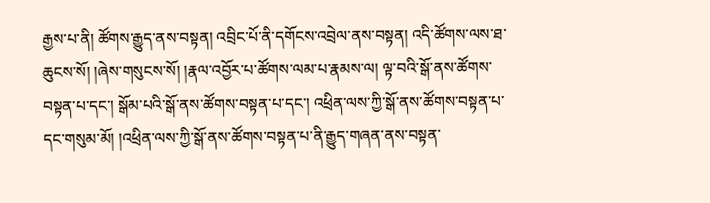རྒྱས་པ་ནི། ཚོགས་རྒྱུད་ནས་བསྟན། འབྲིང་པོ་ནི་དགོངས་འབྲེལ་ནས་བསྟན། འདི་ཚོགས་ལས་ཐ་ཆུངས་སོ། །ཞེས་གསུངས་སོ། །རྣལ་འབྱོར་པ་ཚོགས་ལམ་པ་རྣམས་ལ། ལྟ་བའི་སྒོ་ནས་ཚོགས་བསྟན་པ་དང་། སྒོམ་པའི་སྒོ་ནས་ཚོགས་བསྟན་པ་དང་། འཕྲིན་ལས་ཀྱི་སྒོ་ནས་ཚོགས་བསྟན་པ་དང་གསུམ་མོ། །འཕྲིན་ལས་ཀྱི་སྒོ་ནས་ཚོགས་བསྟན་པ་ནི་རྒྱུད་གཞན་ནས་བསྟན་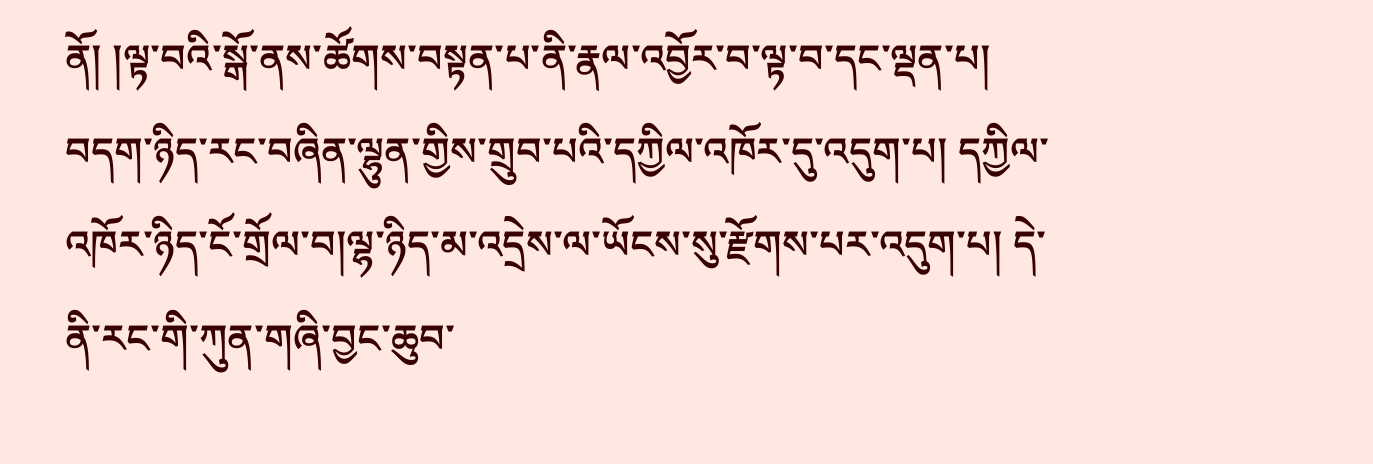ནོ། །ལྟ་བའི་སྒོ་ནས་ཚོགས་བསྟན་པ་ནི་རྣལ་འབྱོར་བ་ལྟ་བ་དང་ལྡན་པ། བདག་ཉིད་རང་བཞིན་ལྷུན་གྱིས་གྲུབ་པའི་དཀྱིལ་འཁོར་དུ་འདུག་པ། དཀྱིལ་འཁོར་ཉིད་ངོ་གྲོལ་བ།ལྷ་ཉིད་མ་འདྲེས་ལ་ཡོངས་སུ་རྫོགས་པར་འདུག་པ། དེ་ནི་རང་གི་ཀུན་གཞི་བྱང་ཆུབ་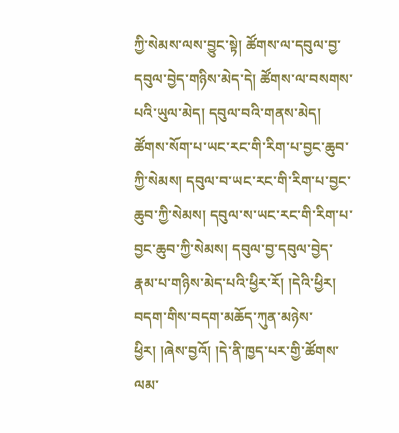ཀྱི་སེམས་ལས་བྱུང་སྟེ། ཚོགས་ལ་དབུལ་བྱ་དབུལ་བྱེད་གཉིས་མེད་དེ། ཚོགས་ལ་བསགས་པའི་ཡུལ་མེད། དབུལ་བའི་གནས་མེད། ཚོགས་སོག་པ་ཡང་རང་གི་རིག་པ་བྱང་ཆུབ་ཀྱི་སེམས། དབུལ་བ་ཡང་རང་གི་རིག་པ་བྱང་ཆུབ་ཀྱི་སེམས། དབུལ་ས་ཡང་རང་གི་རིག་པ་བྱང་ཆུབ་ཀྱི་སེམས། དབུལ་བྱ་དབུལ་བྱེད་རྣམ་པ་གཉིས་མེད་པའི་ཕྱིར་རོ། །དེའི་ཕྱིར། བདག་གིས་བདག་མཆོད་ཀུན་མཉེས་ཕྱིར། །ཞེས་བྱའོ། །དེ་ནི་ཁྱད་པར་གྱི་ཚོགས་ལམ་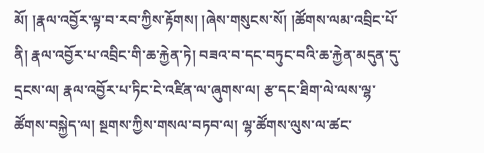མོ། །རྣལ་འབྱོར་ལྟ་བ་རབ་ཀྱིས་རྟོགས། །ཞེས་གསུངས་སོ། །ཚོགས་ལམ་འབྲིང་པོ་ནི། རྣལ་འབྱོར་པ་འབྲིང་གི་ཆ་རྐྱེན་ཏེ། བཟའ་བ་དང་བཏུང་བའི་ཆ་རྐྱེན་མདུན་དུ་དྲངས་ལ། རྣལ་འབྱོར་པ་ཏིང་ངེ་འཛིན་ལ་ཞུགས་ལ། རྩ་དང་ཐིག་ལེ་ལས་ལྷ་ཚོགས་བསྐྱེད་ལ། སྔགས་ཀྱིས་གསལ་བཏབ་ལ། ལྷ་ཚོགས་ལུས་ལ་ཚང་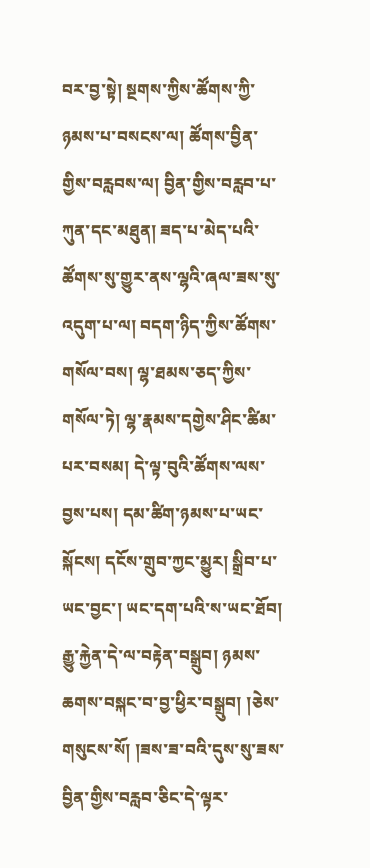བར་བྱ་སྟེ། སྔགས་ཀྱིས་ཚོགས་ཀྱི་ཉམས་པ་བསངས་ལ། ཚོགས་བྱིན་གྱིས་བརླབས་ལ། བྱིན་གྱིས་བརླབ་པ་ཀུན་དང་མཐུན། ཟད་པ་མེད་པའི་ཚོགས་སུ་གྱུར་ནས་ལྷའི་ཞལ་ཟས་སུ་འདུག་པ་ལ། བདག་ཉིད་ཀྱིས་ཚོགས་གསོལ་བས། ལྷ་ཐམས་ཅད་ཀྱིས་གསོལ་ཏེ། ལྷ་རྣམས་དགྱེས་ཤིང་ཚིམ་པར་བསམ། དེ་ལྟ་བུའི་ཚོགས་ལས་བྱས་པས། དམ་ཚིག་ཉམས་པ་ཡང་སྐོངས། དངོས་གྲུབ་ཀྱང་མྱུར། སྒྲིབ་པ་ཡང་བྱང་། ཡང་དག་པའི་ས་ཡང་ཐོབ། རྒྱུ་རྐྱེན་དེ་ལ་བརྟེན་བསྒྲུབ། ཉམས་ཆགས་བསྐང་བ་བྱ་ཕྱིར་བསྒྲུབ། །ཅེས་གསུངས་སོ། །ཟས་ཟ་བའི་དུས་སུ་ཟས་བྱིན་གྱིས་བརླབ་ཅིང་དེ་ལྟར་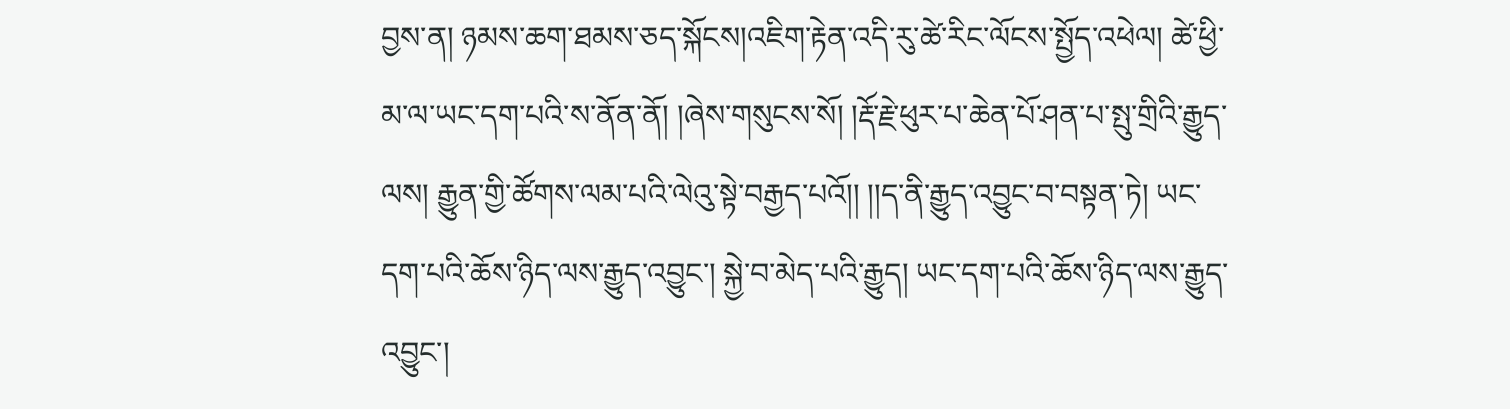བྱས་ན། ཉམས་ཆག་ཐམས་ཅད་སྐོངས།འཇིག་རྟེན་འདི་རུ་ཚེ་རིང་ལོངས་སྤྱོད་འཕེལ། ཚེ་ཕྱི་མ་ལ་ཡང་དག་པའི་ས་ནོན་ནོ། །ཞེས་གསུངས་སོ། །རྡོ་རྗེ་ཕུར་པ་ཆེན་པོ་ཤན་པ་སྤུ་གྲིའི་རྒྱུད་ལས། རྒྱུན་གྱི་ཚོགས་ལམ་པའི་ལེའུ་སྟེ་བརྒྱད་པའོ།། །།ད་ནི་རྒྱུད་འབྱུང་བ་བསྟན་ཏེ། ཡང་དག་པའི་ཆོས་ཉིད་ལས་རྒྱུད་འབྱུང་། སྐྱེ་བ་མེད་པའི་རྒྱུད། ཡང་དག་པའི་ཆོས་ཉིད་ལས་རྒྱུད་འབྱུང་།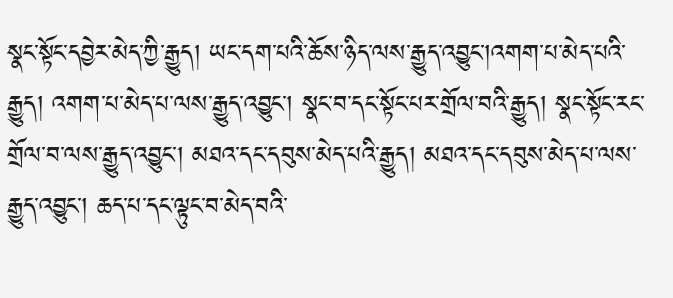སྣང་སྟོང་དབྱེར་མེད་ཀྱི་རྒྱུད། ཡང་དག་པའི་ཆོས་ཉིད་ལས་རྒྱུད་འབྱུང་།འགག་པ་མེད་པའི་རྒྱུད། འགག་པ་མེད་པ་ལས་རྒྱུད་འབྱུང་། སྣང་བ་དང་སྟོང་པར་གྲོལ་བའི་རྒྱུད། སྣང་སྟོང་རང་གྲོལ་བ་ལས་རྒྱུད་འབྱུང་། མཐའ་དང་དབུས་མེད་པའི་རྒྱུད། མཐའ་དང་དབུས་མེད་པ་ལས་རྒྱུད་འབྱུང་། ཆད་པ་དང་ལྟུང་བ་མེད་བའི་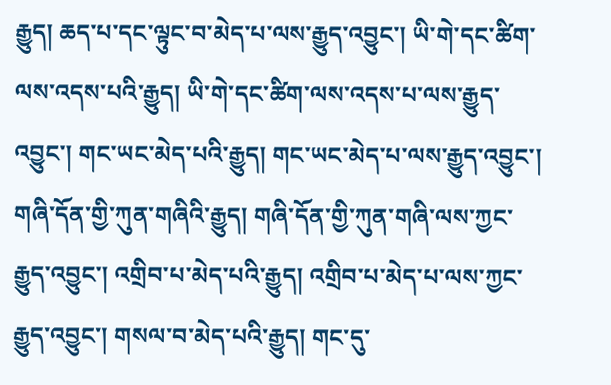རྒྱུད། ཆད་པ་དང་ལྟུང་བ་མེད་པ་ལས་རྒྱུད་འབྱུང་། ཡི་གེ་དང་ཚིག་ལས་འདས་པའི་རྒྱུད། ཡི་གེ་དང་ཚིག་ལས་འདས་པ་ལས་རྒྱུད་འབྱུང་། གང་ཡང་མེད་པའི་རྒྱུད། གང་ཡང་མེད་པ་ལས་རྒྱུད་འབྱུང་། གཞི་དོན་གྱི་ཀུན་གཞིའི་རྒྱུད། གཞི་དོན་གྱི་ཀུན་གཞི་ལས་ཀྱང་རྒྱུད་འབྱུང་། འགྲིབ་པ་མེད་པའི་རྒྱུད། འགྲིབ་པ་མེད་པ་ལས་ཀྱང་རྒྱུད་འབྱུང་། གསལ་བ་མེད་པའི་རྒྱུད། གང་དུ་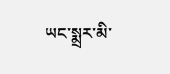ཡང་སྨྲར་མི་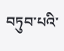བཏུབ་པའི་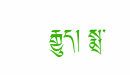རྒྱུད། སྨྲ་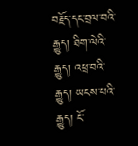བརྗོད་དང་བྲལ་བའི་རྒྱུད། ཐིག་ལེའི་རྒྱུད། འཕྲ་བའི་རྒྱུད། ཡངས་པའི་རྒྱུད། ངོ་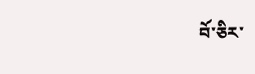བོ་ཅིར་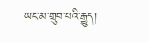ཡང་མ་གྲུབ་པའི་རྒྱུད།